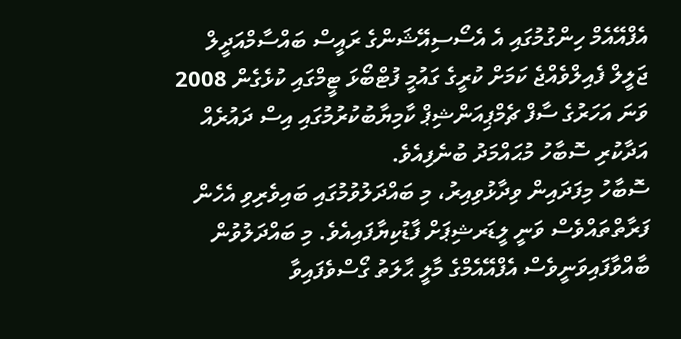އެފްއޭއެމް ހިންގުމުގައި އެ އެސޯސިއޭޝަންގެ ރައީސް ބައްސާމްއަދީލް ޖަލީލް ފެއިލްވެއްޖެ ކަމަށް ކުރީގެ ގައުމީ ފުޓްބޯޅަ ޓީމްގައި ކުޅެގެން 2008 ވަނަ އަހަރުގެ ސާފް ޗެމްޕިއަންޝިޕް ކާމިޔާބުކުރުމުގައި އިސް ދައުރެއް އަދާކުރި ސޮބާހު މުޙައްމަދު ބުނެފިއެވެ.
ސޮބާހު މިފަދައިން ވިދާޅުވިއިރު، މި ބައްދަލުވުމުގައި ބައިވެރިވި އެހެން ފަރާތްތައްވެސް ވަނީ ލީޑަރޝިޕަށް ފާޑުކިޔާފައިއެވެ. މި ބައްދަލުވުން ބާއްވާފައިވަނީވެސް އެފްއޭއެމްގެ މާލީ ޙާލަތު ގޯސްވެފައިވާ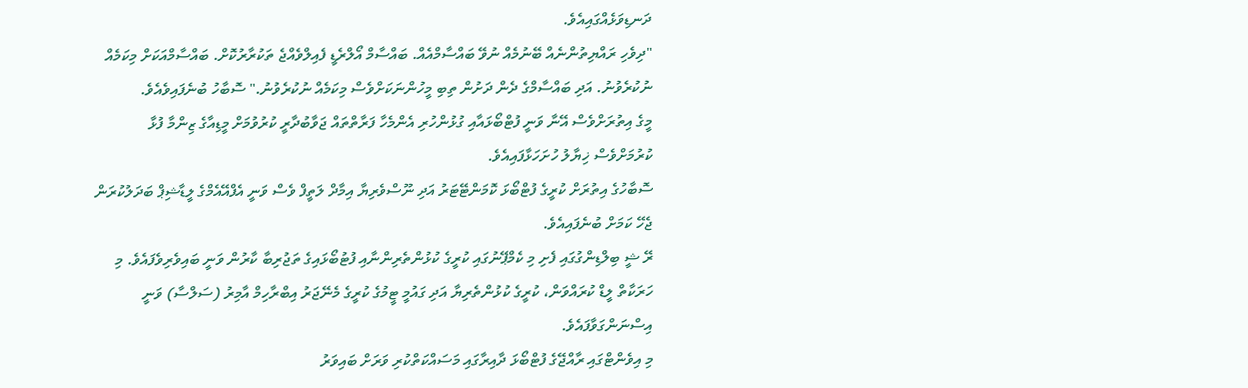ދަނޑިވަޅެއްގައިއެވެ.
"ދިވެހި ރައްޔިތުންނެއް ބޭނުމެއް ނުވޭ ބައްސާމްއެއް. ބައްސާމް އޯލްރެޑީ ފެއިލްވެއްޖެ ތަކުރާރުކޮށް. ބައްސާމްއަކަށް މިކަމެއް ނުކުރެވުނު. އަދި ބައްސާމްގެ ދެން ދަށުން ތިބި މީހުންނަކަށްވެސް މިކަމެއް ނުކުރެވުނު." ސޮބާހު ބުނެފައިވެއެވެ.
މީގެ އިތުރަށްވެސް އޭނާ ވަނީ ފުޓްބޯޅައާއި ގުޅުންހުރި އެންމެހާ ފަރާތްތައް ޖަވާބުދާރީ ކުރުވުމަށް މީޑިއާގެ ޒިންމާ ފުޅާ ކުރުމަށްވެސް ޚިޔާލު ހުށަހަޅާފައިއެވެ.
ސޮބާހުގެ އިތުރަށް ކުރީގެ ފުޓްބޯޅަ ކޮމަންޓޭޓަރު އަދި ނޫސްވެރިޔާ އިމާދް ލަތީފް ވެސް ވަނީ އެފްއޭއެމްގެ ލީޑާޝިޕް ބަދަލުކުރަން ޖެހޭ ކަމަށް ބުނެފައިއެވެ.
ރޭ ޝީ ބިލްޑިންގުގައި ފެށި މި ކެމްޕޭނުގައި ކުރީގެ ކުޅުންތެރިންނާއި ފުޓުބޯޅައިގެ ތަޖުރިބާ ކާރުން ވަނީ ބައިވެރިވެފައެވެ. މި ހަރަކާތް ލީޑް ކުރައްވަން، ކުރީގެ ކުޅުންތެރިޔާ އަދި ގައުމީ ޓީމުގެ ކުރީގެ މެނޭޖަރު އިބްރާހިމް އާމިރު (ސަލްސާ) ވަނީ އިސްނަންގަވާފައެވެ.
މި އިވެންޓްގައި ރާއްޖޭގެ ފުޓްބޯޅަ ދާއިރާގައި މަސައްކަތްކުރި ވަރަށް ބައިވަރު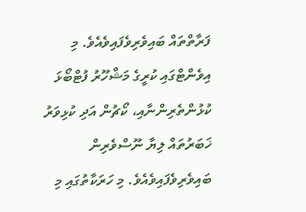ފަރާތްތައް ބައިވެރިވެފައިވެއެވެ. މި އިވެންޓްގައި ކުރީގެ މަޝްހޫރު ފުޓްބޯޅަ ކުޅުންތެރިންނާއި، ކޯޗުން އަދި ކުޅިވަރު ޚަބަރުތައް ލިޔާ ނޫސްވެރިން ބައިވެރިވެފައިވެއެވެ. މި ހަރަކާތުގައި މި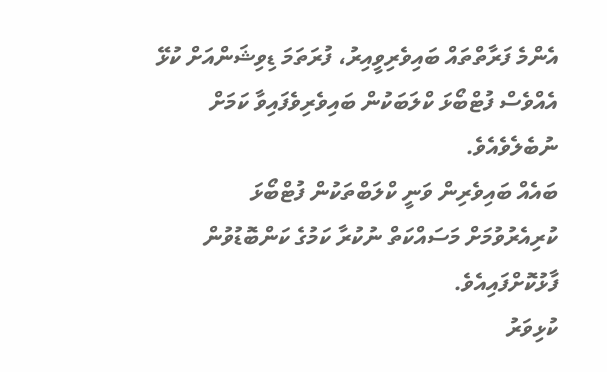އެންމެ ފަރާތްތައް ބައިވެރިވީއިރު، ފުރަތަމަ ޑިވިޝަންއަށް ކުޅޭ އެއްވެސް ފުޓްބޯޅަ ކްލަބަކުން ބައިވެރިވެފައިވާ ކަމަށް ނުބެލެވެއެވެ.
ބައެއް ބައިވެރިން ވަނީ ކްލަބްތަކުން ފުޓްބޯޅަ ކުރިއެރުވުމަށް މަސައްކަތް ނުކުރާ ކަމުގެ ކަންބޮޑުވުން ފާޅުކޮށްފައިއެވެ.
ކުޅިވަރު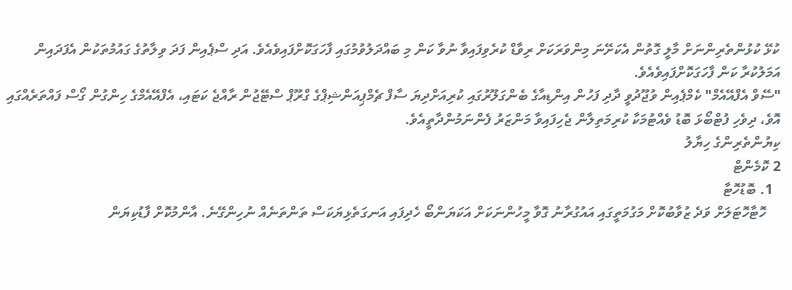ކުޅޭ ކުޅުންތެރިންނަށް މާލީ ގޮތުން އެކަށޭނަ މިންވަރަކަށް ރިވާޑް ކުރެވިފައިވާ ނުވާ ކަން މި ބައްދަލުވުމުގައި ފާހަގަކޮށްފައިވެއެވެ. އަދި ސްޕެއިން ފަދަ ވިލާތުގެ ގައުމުތަކުން އެފަދައިން އަމަލުކުރާ ކަން ފާހަގަކޮށްފައިވެއެވެ.
"ސޭވް އެފްއޭއެމް" ކެމްޕެއިން ވުޖޫދުވީ ދާދި ފަހުން އިންޑިއާގެ ބެންގަލޫރުގައި ކުރިއަށްދިޔަ ސާފް ޗެމްޕިއަންޝިޕްގެ ގްރޫޕް ސްޓޭޖުން ރާއްޖެ ކަޓައި، އެފްއޭއެމްގެ ހިންގުން ގޯސް ފައްތަރެއްގައި އޮވެ، ދިވެހި ފުޓްބޯޅަ ބޮޑު ވެއްޓުމަކާ ކުރިމަތިލާން ޖެހިފައިވާ މަންޒަރު ފެންނަމުންދާތީއެވެ.
ކިޔުންތެރިންގެ ހިޔާލު
2 ކޮމެންޓް
  1. ބޮޑުހޮޓާ
    ހޮޓާހޮޓަލަށް ވަދެ ޒުވާބުކޮށް މަގުމަތީގައި އައުގުރާނު ގޮވާ މީހުންނަކަށް އަކަޔަންބޯ ހެދިފައި އަނގަތެޅިޔަކަސް ތަންތަނެއް ނުހިންގޭނެ. އާންމުކޮށް ފާޑުކިޔަން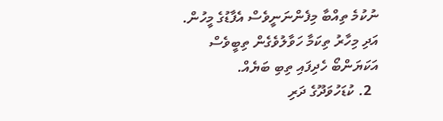ނުކުމެ ތިއްބާ މިފެންނަނީވެސް އެފާޑުގެ މީހުން. އަދި މިހާރު ތިކަމާ ހަވާލުވެގެން ތިބީވެސް އަކަޔަންބޯ ހެދިފައި ތިބި ބަޔެއް.
  2. ކުޑަހުވަދޫގެ ދަރި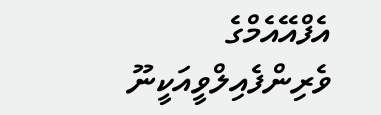އެފްއޭއެމްގެ ވެރިންފެއިލްވީއަކީނޫ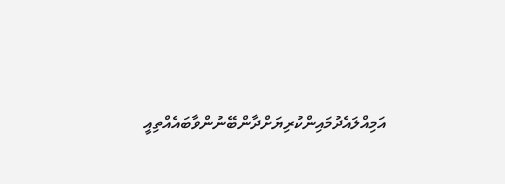އަމިއްލައެދުމައިންކުރިޔަށްދާންބޭނުންވާބައެއްތިއީ